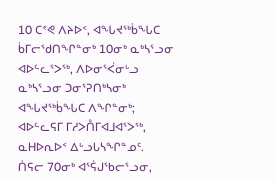10 ᑕᕝᕙ ᐱᔨᐅᑉ, ᐊᖓᔪᖅᑳᖓᑕ ᑳᒥᓕᖁᑎᖏᓐᓂᒃ 10ᓂᒃ ᓇᒃᓴᕐᓗᓂ ᐊᐅᓪᓚᕐᐳᖅ, ᐱᐅᓂᕐᐹᓂᒡᓗ ᓇᒃᓴᕐᓗᓂ ᑐᓂᕐᕈᑎᒃᓴᓂᒃ ᐊᖓᔪᖅᑳᖓᑕ ᐱᖏᓐᓂᒃ; ᐊᐅᓪᓚᕋᒥ ᒥᓱᐳᑍᒥᐊᒧᐊᕐᐳᖅ, ᓇᕼᐅᕆᐅᑉ ᐃᒡᓗᒐᓴᖏᓐᓄᑦ.
ᑏᕋᓕ 70ᓂᒃ ᐊᕐᕌᒍᖃᓕᕐᓗᓂ,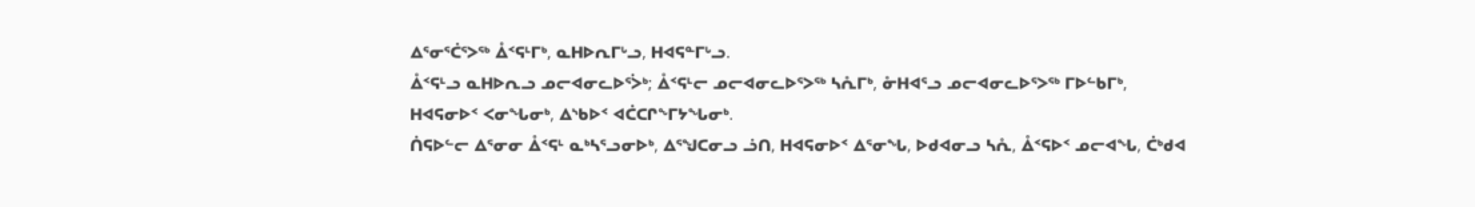ᐃᕐᓂᕐᑖᕐᐳᖅ ᐂᑉᕋᒻᒥᒃ, ᓇᕼᐅᕆᒥᒡᓗ, ᕼᐊᕋᓐᒥᒡᓗ.
ᐂᑉᕋᒻᓗ ᓇᕼᐅᕆᓗ ᓄᓕᐊᓂᓚᐅᕐᐴᒃ; ᐂᑉᕋᒻᓕ ᓄᓕᐊᓂᓚᐅᕐᐳᖅ ᓴᕅᒥᒃ, ᓁᕼᐊᕐᓗ ᓄᓕᐊᓂᓚᐅᕐᐳᖅ ᒥᐅᓪᑲᒥᒃ, ᕼᐊᕋᓂᐅᑉ ᐸᓂᖓᓂᒃ, ᐃᔅᑲᐅᑉ ᐊᑖᑕᒋᖕᒥᔭᖓᓂᒃ.
ᑏᕋᐅᓪᓕ ᐃᕐᓂᓂ ᐂᑉᕋᒻ ᓇᒃᓴᕐᓗᓂᐅᒃ, ᐃᕐᖑᑕᓂᓗ ᓘᑎ, ᕼᐊᕋᓂᐅᑉ ᐃᕐᓂᖓ, ᐅᑯᐊᓂᓗ ᓴᕅ, ᐂᑉᕋᐅᑉ ᓄᓕᐊᖓ, ᑖᒃᑯᐊ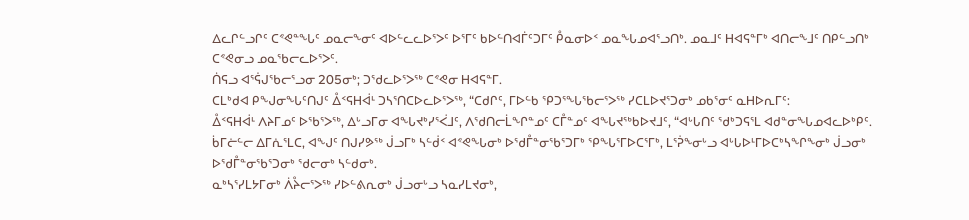ᐃᓚᒋᓪᓗᒋᑦ ᑕᕝᕙᓐᖓᑦ ᓄᓇᓕᖕᓂᑦ ᐊᐅᓪᓚᓚᐅᕐᐳᑦ ᐅᕐᒥᑦ ᑲᐅᓪᑎᐊᒦᑦᑐᒥᑦ ᑬᓇᓂᐅᑉ ᓄᓇᖓᓄᐊᕐᓗᑎᒃ. ᓄᓇᒧᑦ ᕼᐊᕋᓐᒥᒃ ᐊᑎᓕᖕᒧᑦ ᑎᑭᓪᓗᑎᒃ ᑕᕝᕙᓂᓗ ᓄᓇᖃᓕᓚᐅᕐᐳᑦ.
ᑏᕋᓗ ᐊᕐᕌᒍᖃᓕᕐᓗᓂ 205ᓂᒃ; ᑐᖁᓚᐅᕐᐳᖅ ᑕᕝᕙᓂ ᕼᐊᕋᓐᒥ.
ᑕᒪᒃᑯᐊ ᑭᖑᓂᖓᑦᑎᒍᑦ ᐂᑉᕋᕼᐋᒻ ᑐᓴᕐᑎᑕᐅᓚᐅᕐᐳᖅ, “ᑕᑯᒋᑦ, ᒥᐅᓪᑲ ᕿᑐᕐᖓᖃᓕᕐᐳᖅ ᓯᑕᒪᐅᔪᕐᑐᓂᒃ ᓄᑲᕐᓂᑦ ᓇᕼᐅᕆᒥᑦ:
ᐂᑉᕋᕼᐋᒻ ᐱᔨᒥᓄᑦ ᐅᖃᕐᐳᖅ, ᐃᒡᓗᒥᓂ ᐊᖓᔪᒃᓯᕐᐹᒧᑦ, ᐱᖁᑎᓕᒫᖏᓐᓄᑦ ᑕᒤᓐᓄᑦ ᐊᖓᔪᖅᑲᐅᔪᒧᑦ, “ᐊᒡᒐᑎᑦ ᖁᒃᑐᕋᕐᒪ ᐊᑯᓐᓂᖓᓄᐊᓚᐅᒃᑭᑦ.
ᑳᒥᓖᓪᓕ ᐃᒥᕇᕐᒪᑕ, ᐊᖑᑦ ᑎᒍᓯᕗᖅ ᒎᓗᒥᒃ ᓴᓪᑰᑉ ᐊᕝᕙᖓᓂᒃ ᐅᖁᒤᓐᓂᖃᕐᑐᒥᒃ ᕿᖓᕐᒥᐅᑕᕐᒥᒃ, ᒪᕐᕉᖕᓂᒡᓗ ᐊᒡᒐᐅᒻᒥᐅᑕᒃᓴᖏᖕᓂᒃ ᒎᓗᓂᒃ ᐅᖁᒤᓐᓂᖃᕐᑐᓂᒃ ᖁᓕᓂᒃ ᓴᓪᑯᓂᒃ.
ᓇᒃᓴᕐᓯᒪᔭᒥᓂᒃ ᐲᔧᓕᕐᐳᖅ ᓯᐅᓪᕕᕆᓂᒃ ᒎᓗᓂᒡᓗ ᓴᓇᓯᒪᔪᓂᒃ,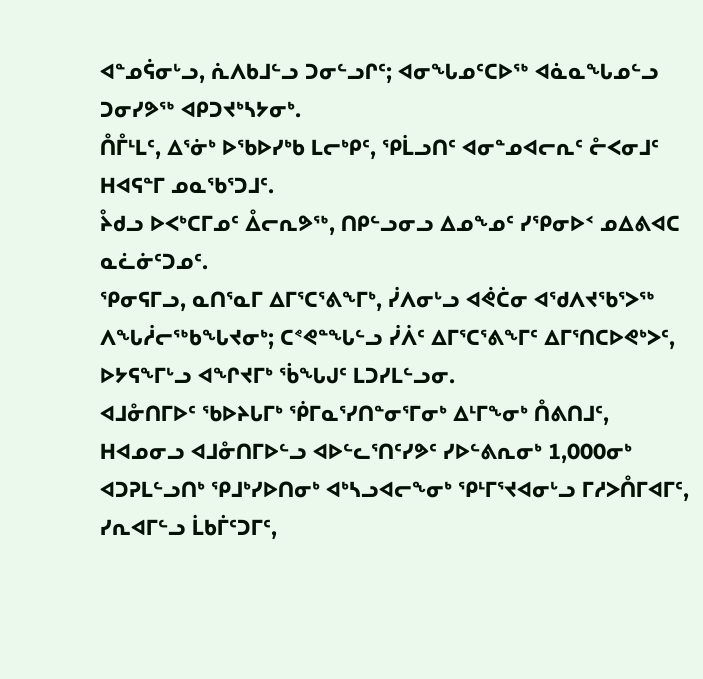ᐊᓐᓄᕌᓂᒡᓗ, ᕇᐱᑲᒧᓪᓗ ᑐᓂᓪᓗᒋᑦ; ᐊᓂᖓᓄᑦᑕᐅᖅ ᐊᓈᓇᖓᓄᓪᓗ ᑐᓂᓯᕗᖅ ᐊᑭᑐᔪᒃᓴᔭᓂᒃ.
ᑍᒤᒻᒪᑦ, ᐃᕐᓃᒃ ᐅᖃᐅᓯᒃᑲ ᒪᓕᒃᑭᑦ, ᕿᒫᓗᑎᑦ ᐊᓂᓐᓄᐊᓕᕆᑦ ᓔᐸᓂᒧᑦ ᕼᐊᕋᓐᒥ ᓄᓇᖃᕐᑐᒧᑦ.
ᔧᑯᓗ ᐅᐸᒃᑕᒥᓄᑦ ᐂᓕᕆᕗᖅ, ᑎᑭᓪᓗᓂᓗ ᐃᓄᖕᓄᑦ ᓯᕿᓂᐅᑉ ᓄᐃᕕᐊᑕ ᓇᓛᓃᑦᑐᓄᑦ.
ᕿᓂᕋᒥᓗ, ᓇᑎᕐᓇᒥ ᐃᒥᕐᑕᕐᕕᖕᒥᒃ, ᓰᐱᓂᒡᓗ ᐊᕚᑖᓂ ᐊᖁᐱᔪᖃᕐᐳᖅ ᐱᖓᓲᓕᖅᑲᖓᔪᓂᒃ; ᑕᕝᕙᓐᖓᓪᓗ ᓰᐲᑦ ᐃᒥᕐᑕᕐᕕᖕᒥᑦ ᐃᒥᕐᑎᑕᐅᕙᒃᐳᑦ, ᐅᔭᕋᖕᒥᒡᓗ ᐊᖏᔪᒥᒃ ᖄᖓᒍᑦ ᒪᑐᓯᒪᓪᓗᓂ.
ᐊᒧᓁᑎᒥᐅᑦ ᖃᐅᔨᒐᒥᒃ ᖀᒥᓇᕐᓯᑎᓐᓂᕐᒥᓂᒃ ᐃᒻᒥᖕᓂᒃ ᑍᕕᑎᒧᑦ, ᕼᐊᓄᓂᓗ ᐊᒧᓁᑎᒥᐅᓪᓗ ᐊᐅᓪᓚᕐᑎᑦᓯᕗᑦ ᓯᐅᓪᕕᕆᓂᒃ 1,000ᓂᒃ ᐊᑐᕈᒪᓪᓗᑎᒃ ᕿᒧᒃᓯᐅᑎᓂᒃ ᐊᒃᓴᓗᐊᓕᖕᓂᒃ ᕿᒻᒥᕐᔪᐊᓂᒡᓗ ᒥᓱᐳᑍᒥᐊᒥᑦ, ᓯᕆᐊᒥᓪᓗ ᒫᑲᒦᑦᑐᒥᑦ,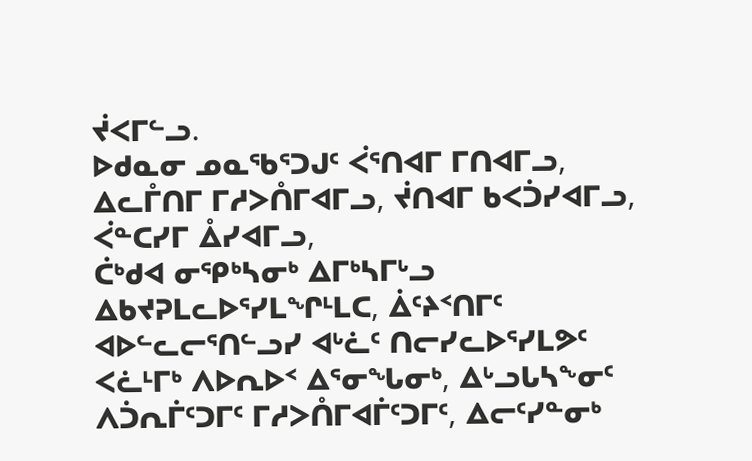ᔫᐸᒥᓪᓗ.
ᐅᑯᓇᓂ ᓄᓇᖃᕐᑐᒍᑦ ᐹᕐᑎᐊᒥ ᒥᑎᐊᒥᓗ, ᐃᓚᒤᑎᒥ ᒥᓱᐳᑍᒥᐊᒥᓗ, ᔫᑎᐊᒥ ᑲᐸᑑᓯᐊᒥᓗ, ᐹᓐᑕᓯᒥ ᐂᓯᐊᒥᓗ,
ᑖᒃᑯᐊ ᓂᕿᒃᓴᓂᒃ ᐃᒥᒃᓴᒥᒡᓗ ᐃᑲᔪᕈᒪᓚᐅᕐᓯᒪᖏᒻᒪᑕ, ᐄᑦᔨᑉᑎᒥᑦ ᐊᐅᓪᓚᓕᕐᑎᓪᓗᓯ ᐊᒡᓛᑦ ᑎᓕᓯᓚᐅᕐᓯᒪᕗᑦ ᐸᓛᒻᒥᒃ ᐱᐅᕆᐅᑉ ᐃᕐᓂᖓᓂᒃ, ᐃᒡᓗᒐᓴᖕᓂᑦ ᐱᑑᕆᒦᑦᑐᒥᑦ ᒥᓱᐳᑍᒥᐊᒦᑦᑐᒥᑦ, ᐃᓕᑦᓯᓐᓂᒃ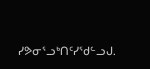ᓯᕗᓂᕐᓗᒃᑎᑦᓯᖁᓪᓗᒍ.